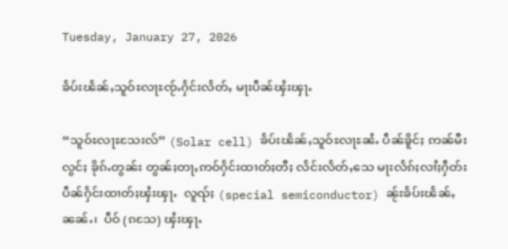Tuesday, January 27, 2026

ၶႅပ်းၽႅၼ်ႇသူဝ်ႊလႃႊၸႂ်ႉႁႅင်းလႅတ်ႇ မႃးပဵၼ်ၾႆးၾႃႉ

“သူဝ်ႊလႃႊသႄးလ်” (Solar cell) ၶႅပ်းၽႅၼ်ႇသူဝ်ႊလႃႊၼႆႉ ပဵၼ်ၶိူင်ႈ ဢၼ်မီးလွင်ႈ ၶိုၵ်ႉတွၼ်း တွၼ်ႈတႃႇဢဝ်ႁႅင်းထၢတ်ႈတီႈ လႅင်းလႅတ်ႇသေ မႃးလႅၵ်ႈလၢႆႈႁဵတ်းပဵၼ်ႁႅင်းထၢတ်ႈၾႆးၾႃႉ  လူၺ်ႈ (special semiconductor) ၼႂ်းၶႅပ်းၽႅၼ်ႇၼၼ်ႉ၊  ပဵဝ် (ၵသႄ) ၾႆးၾႃႉ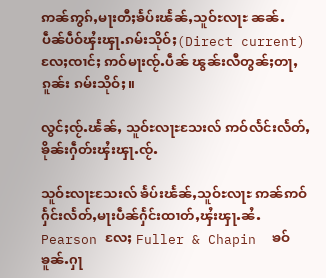ဢၼ်ဢွၵ်ႇမႃးတီႈၶႅပ်းၽႅၼ်ႇသူဝ်ႊလႃႊ ၼၼ်ႉ ပဵၼ်ပဵဝ်ၾႆးၾႃႉၵမ်းသိုဝ်ႈ(Direct current) လႄႈၸၢင်ႈ ဢဝ်မႃးၸႂ်ႉပဵၼ် ၽွၼ်းလီတွၼ်ႈတႃႇၵူၼ်း ၵမ်းသိုဝ်ႈ။

လွင်ႈၸႂ်ႉၽႅၼ်ႇ သူဝ်ႊလႃႊသႄးလ် ဢဝ်လႅင်းလႅတ်ႇၶိုၼ်းႁဵတ်းၾႆးၾႃႉၸႂ်ႉ

သူဝ်ႊလႃႊသႄးလ် ၶႅပ်းၽႅၼ်ႇသူဝ်ႊလႃႊ ဢၼ်ဢဝ်ႁႅင်းလႅတ်ႇမႃးပဵၼ်ႁႅင်းထၢတ်ႇၾႆးၾႃႉၼႆႉ  Pearson လႄႈ Fuller & Chapin  ၶဝ် ၶူၼ်ႉႁႃ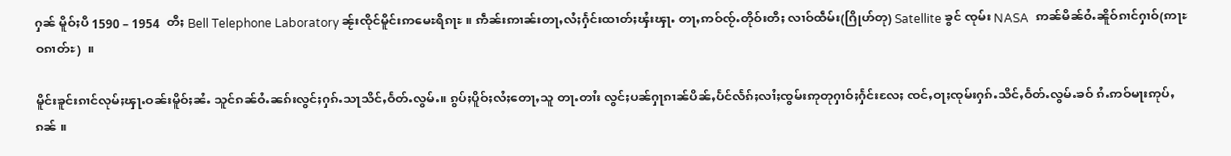ႁၼ် မိူဝ်ႈပီ 1590 – 1954  တီႈ Bell Telephone Laboratory ၼႂ်းၸိုင်မိူင်းဢမေႊရိၵႃႊ ။ ဢဵၼ်းဢၢၼ်းတႃႇလႆႈႁႅင်းထၢတ်ႈၾႆးၾႃႉ တႃႇဢဝ်ၸႂ်ႉတိုဝ်းတီႈ လၢဝ်ထဵမ်း(ဂြိုဟ်တု) Satellite ၶွင် ၸုမ်း NASA  ဢၼ်မိၼ်ဝႆႉၼိူဝ်ၵၢင်ႁၢဝ်(ဢႃႊဝၵၢတ်ႊ)  ။

မိူင်းၶူင်းၵၢင်လုမ်ႈၾႃႉဝၼ်းမိူဝ်ႈၼႆႉ သူင်ၵၼ်ဝႆႉၼၵ်းလွင်ႈႁၵ်ႉသႃသိင်ႇဝႅတ်ႉလွမ်ႉ။ ၵွပ်ႈပိူဝ်ႈလႆႈတေႃႇသူ တႃႉတၢႆး လွင်ႈပၼ်ႁႃၵၢၼ်ပိၼ်ႇပႅင်လႅၵ်ႈလၢႆႈၸွမ်းဢုတုႁၢဝ်ႈႁႅင်းလႄႈ ၸင်ႇဝႃႈၸုမ်းႁၵ်ႉသိင်ႇဝႅတ်ႉလွမ်ႉၶဝ် ၵႆႉဢဝ်မႃးဢုပ်ႇၵၼ် ။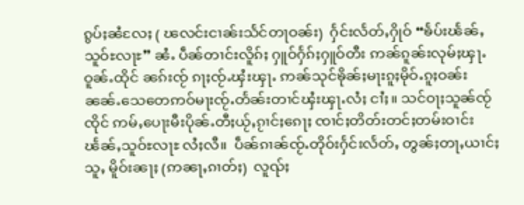ၵွပ်ႈၼႆလႄႈ ( ၽလင်းငၢၼ်းသႅင်တႃဝၼ်း)  ႁႅင်းလႅတ်ႇႁိုဝ် “ၶႅပ်းၽႅၼ်ႇ သူဝ်ႊလႃႊ” ၼႆႉ ပဵၼ်တၢင်းလိူၵ်ႈ ႁူဝ်ႁႅၵ်ႈႁူဝ်တီး ဢၼ်ၵူၼ်းလုမ်ႈၾႃႉ ဝူၼ်ႉထိုင် ၼၵ်းၸႂ် ၵႃႈၸႂ်ႉၾႆးၾႃႉ ဢၼ်သုင်ၶိုၼ်ႈမႃးၵူႈမိုဝ်ႉၵူႈဝၼ်း ၼၼ်ႉသေတေဢဝ်မႃးၸႂ်ႉတႅၼ်းတၢင်ၾႆးၾႃႉလႆႈ ငၢႆႈ။ သင်ဝႃႈသူၼ်ၸႂ်ၸိုင် ဢမ်ႇပေႃးမီးပိုၼ်ႉတီႈယႂ်ႇၵႂၢင်ႈၵေႃႈ ၸၢင်ႈတိတ်းတင်ႈတမ်းဝၢင်းၽႅၼ်ႇသူဝ်ႊလႃႊ လႆႈလီ။  ပဵၼ်ၵၢၼ်ၸႂ်ႉတိုဝ်းႁႅင်းလႅတ်ႇ တွၼ်ႈတႃႇယၢင်ႈသူႇ မိူဝ်းၼႃႈ (ဢၼႃႇၵၢတ်ႈ)  လူၺ်ႈ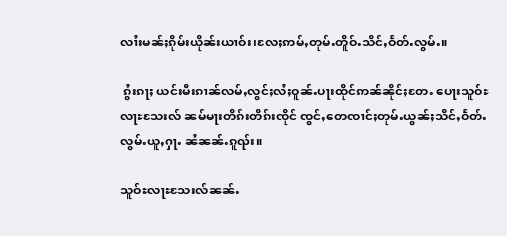လၢႆးမၼ်ႈၵိုမ်းယိုၼ်းယၢဝ်း၊လႄႈဢမ်ႇတုမ်ႉတိူဝ်ႉသိင်ႇဝႅတ်ႉလွမ်ႉ။

 ၵွႆးၵႃႈ ယင်းမီးၵၢၼ်လမ်ႇလွင်ႈလႆႈဝူၼ်ႉပႃးထိုင်ဢၼ်ၼိုင်ႈတႄႉ ပေႃးသူဝ်ႊလႃႊသႄးလ် ၼမ်မႃးတိၵ်းတိၵ်းၸိုင် ၸွင်ႇတေၸၢင်ႈတုမ်ႉယွၼ်ႈသိင်ႇဝႅတ်ႉလွမ်ႉယူႇႁႃႉ ၼႆၼၼ်ႉၵူၺ်း။

သူဝ်ႊလႃႊသႄးလ်ၼၼ်ႉ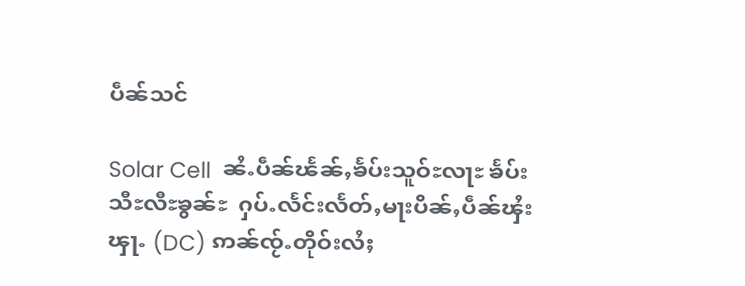ပဵၼ်သင်

Solar Cell  ၼႆႉပဵၼ်ၽႅၼ်ႇၶႅပ်းသူဝ်ႊလႃႊ ၶႅပ်းသီႊလီႊၶွၼ်ႊ  ႁပ်ႉလႅင်းလႅတ်ႇမႃးပိၼ်ႇပဵၼ်ၾႆးၾႃႉ (DC) ဢၼ်ၸႂ်ႉတိုဝ်းလႆႈ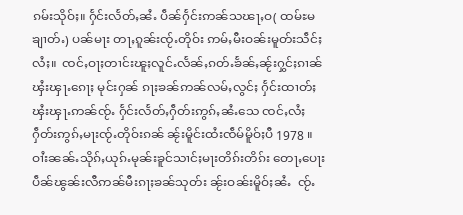ၵမ်းသိုဝ်ႈ။ ႁႅင်းလႅတ်ႇၼႆႉ ပဵၼ်ႁႅင်းဢၼ်သၽႃႇဝ( ထမ်ႊမၶျၢတ်ႉ) ပၼ်မႃး တႃႇၵူၼ်းၸႂ်ႉတိုဝ်း ဢမ်ႇမီးဝၼ်းမူတ်းသဵင်ႈလႆႈ။  ၸင်ႇဝႃႈတၢင်းၽူႈလူင်ႉလႅၼ်ႇၵတ်ႉၶႅၼ်ႇၼႂ်းႁွင်ႈၵၢၼ် ၾႆးၾႃႉၵေႃႈ မုင်းႁၼ် ၵႃႈၶၼ်ဢၼ်လမ်ႇလွင်ႈ ႁႅင်းထၢတ်ႈၾႆးၾႃႉဢၼ်ၸႂ်ႉ ႁႅင်းလႅတ်ႇႁဵတ်းဢွၵ်ႇၼႆႉသေ ၸင်ႇလႆႈႁဵတ်းဢွၵ်ႇမႃးၸႂ်ႉတိုဝ်းၵၼ် ၼႂ်းမိူင်းထႆးၸဵမ်မိူဝ်ႈပီ 1978 ။ ဝၢႆးၼၼ်ႉသိုၵ်ႇယုၵ်ႉမုၼ်းၶူင်သၢင်ႈမႃးတိၵ်းတိၵ်း တေႃႇပေႃးပဵၼ်ၽွၼ်းလီဢၼ်မီးၵႃႈၶၼ်သုတ်း ၼႂ်းဝၼ်းမိူဝ်ႈၼႆႉ  ၸႂ်ႉ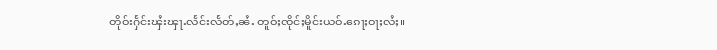တိုဝ်းႁႅင်းၾႆးၾႃႉလႅင်းလႅတ်ႇၼႆႉ တူဝ်ႈၸိုင်ႈမိူင်းယဝ်ႉၵေႃႈဝႃႈလႆႈ။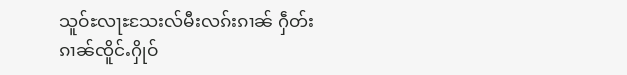သူဝ်ႊလႃႊသႄးလ်မီးလၵ်းၵၢၼ် ႁဵတ်းၵၢၼ်ၸိူင်ႉႁိုဝ်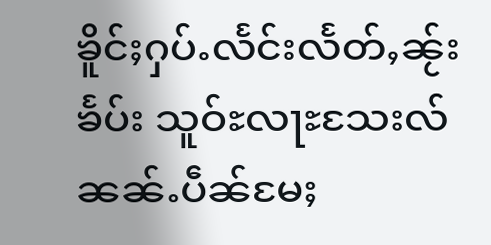ၶိူင်ႈႁပ်ႉလႅင်းလႅတ်ႇၼႂ်းၶႅပ်း သူဝ်ႊလႃႊသႄးလ် ၼၼ်ႉပဵၼ်မႄႈ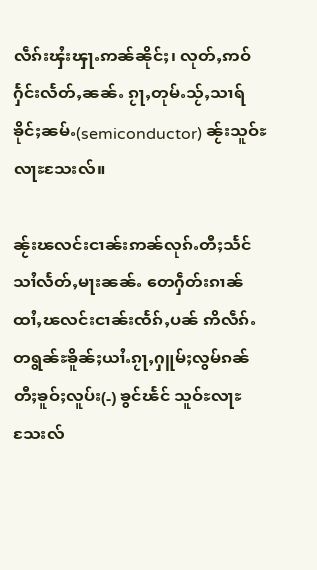လဵၵ်းၾႆးၾႃႉဢၼ်ၼိုင်ႈ၊ လုတ်ႇဢဝ်ႁႅင်းလႅတ်ႇၼၼ်ႉ ၵႂႃႇတုမ်ႉသႂ်ႇသၢရ် ၶိုင်ႈၼမ်ႉ(semiconductor) ၼႂ်းသူဝ်ႊလႃႊသႄးလ်။

ၼႂ်းၽလင်းငၢၼ်းဢၼ်လုၵ်ႉတီႈသႅင်သၢႆလႅတ်ႇမႃးၼၼ်ႉ တေႁဵတ်းၵၢၼ်ထၢႆႇၽလင်းငၢၼ်းၸႅၵ်ႇပၼ် ဢိလဵၵ်ႉ တရွၼ်ႊၶိူၼ်ႈယၢႆႉၵႂႃႇႁူမ်ႈလွမ်ၵၼ်တီႈၶူဝ်ႈလူပ်း(-) ၶွင်ၽႅင် သူဝ်ႊလႃႊသႄးလ်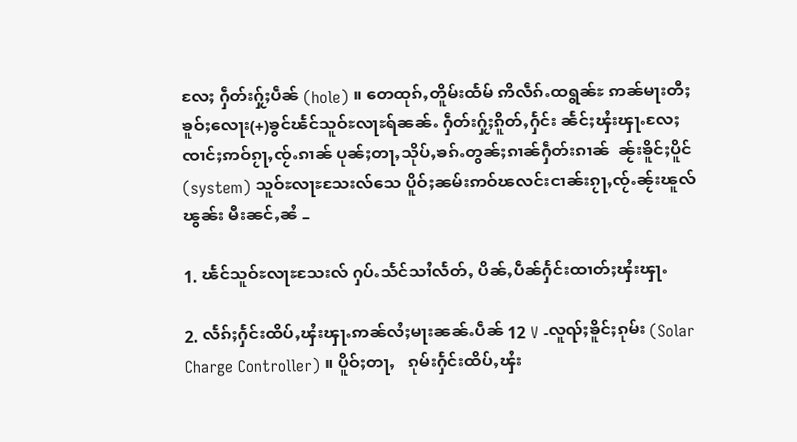လႄႈ ႁဵတ်းႁႂ်ႈပဵၼ် (hole) ။ တေထုၵ်ႇတိူမ်းထႅမ် ဢိလဵၵ်ႉထရွၼ်ႊ ဢၼ်မႃးတီႈၶူဝ်ႈလေႃး(+)ၶွင်ၽႅင်သူဝ်ႊလႃႊရ်ၼၼ်ႉ ႁဵတ်းႁႂ်ႈၵိူတ်ႇႁႅင်း ၼႅင်ႈၾႆးၾႃႉလႄႈၸၢင်ႈဢဝ်ၵႂႃႇၸႂ်ႉၵၢၼ် ပုၼ်ႈတႃႇသိုပ်ႇၶၵ်ႉတွၼ်ႈၵၢၼ်ႁဵတ်းၵၢၼ်  ၼႂ်းၶိူင်ႈပိူင် (system) သူဝ်ႊလႃႊသႄးလ်သေ ပိူဝ်ႈၼမ်းဢဝ်ၽလင်းငၢၼ်းၵႂႃႇၸႂ်ႉၼႂ်းၽူလ်ၽွၼ်း မီးၼင်ႇၼႆ –

1. ၽႅင်သူဝ်ႊလႃႊသႄးလ် ႁပ်ႉသႅင်သၢႆလႅတ်ႇ ပိၼ်ႇပဵၼ်ႁႅင်းထၢတ်ႈၾႆးၾႃႉ

2. လႅၵ်ႈႁႅင်းထိပ်ႇၾႆးၾႃႉဢၼ်လႆႈမႃးၼၼ်ႉပဵၼ် 12 V -လူၺ်ႈၶိူင်ႈၵုမ်း (Solar Charge Controller) ။ ပိူဝ်ႈတႃႇ   ၵုမ်းႁႅင်းထိပ်ႇၾႆး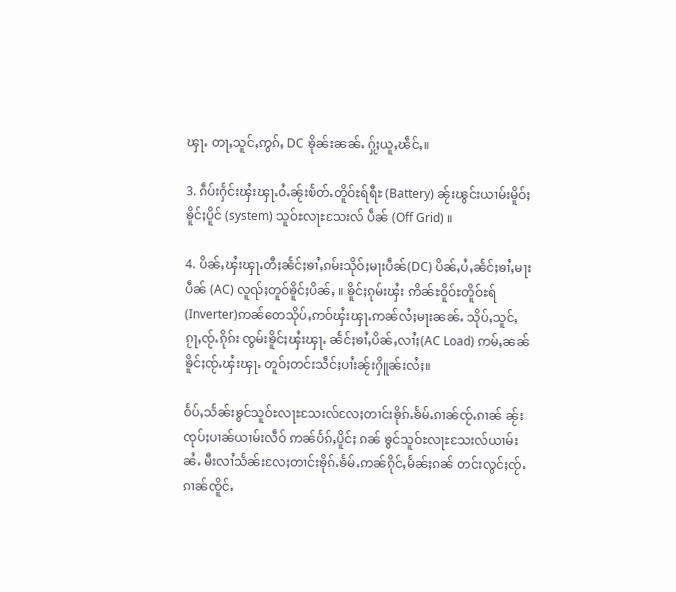ၾႃႉ တႃႇသူင်ႇဢွၵ်ႇ DC ၶိုၼ်းၼၼ်ႉ ႁႂ်ႈယူႇၽဵင်ႇ။

3. ၵဵပ်းႁႅင်းၾႆးၾႃႉဝႆႉၼႂ်းၿႅတ်ႉတိူဝ်ႊရ်ရီႊ (Battery) ၼႂ်းၽွင်းယၢမ်းမိူဝ်ႈ ၶိူင်ႈပိူင် (system) သူဝ်ႊလႃႊသႄးလ် ပဵၼ် (Off Grid) ။

4. ပိၼ်ႇၾႆးၾႃႉတီႈၼႅင်ႈၶၢႆႇၵမ်းသိုဝ်ႈမႃးပဵၼ်(DC) ပိၼ်ႇပႆႇၼႅင်ႈၶၢႆႇမႃးပဵၼ် (AC) လူၺ်ႈတူဝ်ၶိူင်ႈပိၼ်ႇ ။ ၶိူင်ႈၵုမ်းၾႆး ဢိၼ်ႊဝိူဝ်ႊတိူဝ်ႊရ် (Inverter)ဢၼ်တေသိုပ်ႇဢဝ်ၾႆးၾႃႉဢၼ်လႆႈမႃးၼၼ်ႉ သိုပ်ႇသူင်ႇ ၵႂႃႇၸႂ်ႉၵိုၵ်း ၸွမ်းၶိူင်ႈၾႆးၾႃႉ ၼႅင်ႈၶၢႆႇပိၼ်ႇလၢႆႈ(AC Load) ဢမ်ႇၼၼ် ၶိူင်ႈၸႂ်ႉၾႆးၾႃႉ တူဝ်ႈတင်းသဵင်ႈပၢႆးၼႂ်းႁိူၼ်းလႆႈ။

ဝႅပ်ႇသႅၼ်းၶွင်သူဝ်ႊလႃႊသႄးလ်လႄႈတၢင်းၶိုၵ်ႉၶႅမ်ႉၵၢၼ်ၸႂ်ႉၵၢၼ် ၼႂ်းၸုပ်ႈပၢၼ်ယၢမ်းလဵဝ် ဢၼ်ပႅၵ်ႇပိူင်ႈ ၵၼ် ၶွင်သူဝ်ႊလႃႊသႄးလ်ယၢမ်းၼႆႉ မီးလၢႆသႅၼ်းလႄႈတၢင်းၶိုၵ်ႉၶႅမ်ႉဢၼ်ၵိုင်ႇမႅၼ်ႈၵၼ် တင်းလွင်ႈၸႂ်ႉ ၵၢၼ်ၸိူင်ႉ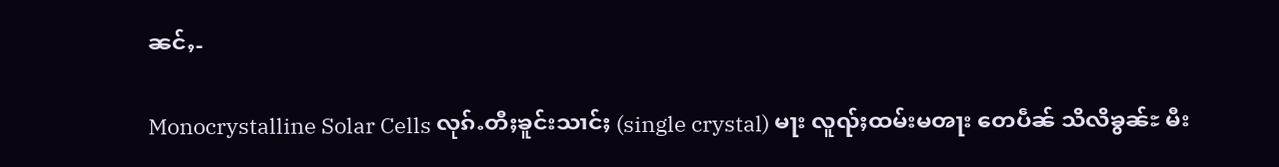ၼင်ႇ-

Monocrystalline Solar Cells လုၵ်ႉတီႈၶူင်းသၢင်ႈ (single crystal) မႃး လူၺ်ႈထမ်းမၻႃး တေပဵၼ် သိလိၶွၼ်ႊ မီး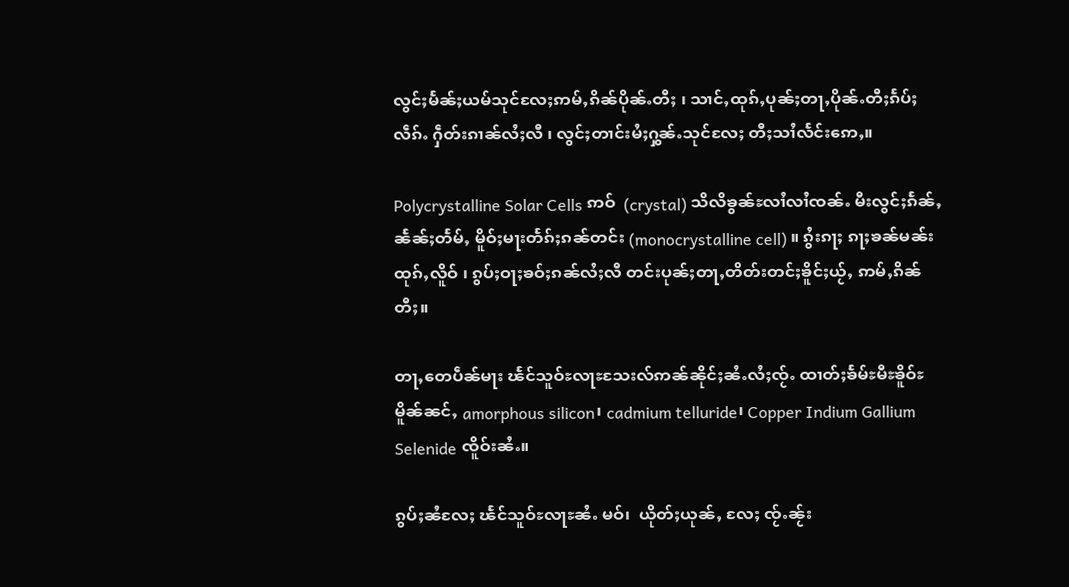လွင်ႈမႅၼ်ႈယမ်သုင်လႄႈဢမ်ႇၵိၼ်ပိုၼ်ႉတီႈ ၊ သၢင်ႇထုၵ်ႇပုၼ်ႈတႃႇပိုၼ်ႉတီႈၵႅပ်ႈလဵၵ်ႉ ႁဵတ်းၵၢၼ်လႆႈလီ ၊ လွင်ႈတၢင်းမႆႈႁွၼ်ႉသုင်လႄႈ တီႈသၢႆလႅင်းဢေႇ။

Polycrystalline Solar Cells ဢဝ်  (crystal) သိလိၶွၼ်ႊလၢႆလၢႆၸၼ်ႉ မီးလွင်ႈၵႅၼ်ႇၼႅၼ်ႈတႅမ်ႇ မိူဝ်ႈမႃးတႅၵ်ႈၵၼ်တင်း (monocrystalline cell) ။ ၵွႆးၵႃႈ ၵႃႈၶၼ်မၼ်း ထုၵ်ႇလိူဝ် ၊ ၵွပ်ႈဝႃႈၶဝ်ႈၵၼ်လႆႈလီ တင်းပုၼ်ႈတႃႇတိတ်းတင်ႈၶိူင်ႈယႂ်ႇ ဢမ်ႇၵိၼ်တီႈ။

တႃႇတေပဵၼ်မႃး ၽႅင်သူဝ်ႊလႃႊသႄးလ်ဢၼ်ၼိုင်ႈၼႆႉလႆႈၸႂ်ႉ ထၢတ်ႈၶႅမ်ႊမီႊၶိူဝ်ႊ မိူၼ်ၼင်ႇ amorphous silicon၊ cadmium telluride၊ Copper Indium Gallium Selenide ၸိူဝ်းၼႆႉ။

ၵွပ်ႈၼႆလႄႈ ၽႅင်သူဝ်ႊလႃႊၼႆႉ မဝ်၊  ယိုတ်ႈယုၼ်ႇ လႄႈ ၸႂ်ႉၼႂ်း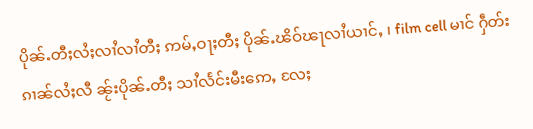ပိုၼ်ႉတီႈလႆႈလၢႆလၢႆတီႈ ဢမ်ႇဝႃႈတီႈ ပိုၼ်ႉၽိဝ်ၽႃလၢႆယၢင်ႇ ၊ film cell မၢင် ႁဵတ်းၵၢၼ်လႆႈလီ ၼႂ်းပိုၼ်ႉတီႈ သၢႆလႅင်းမီးဢေႇ လႄႈ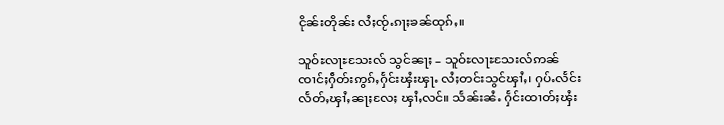ငိုၼ်းတိုၼ်း လႆႈၸႂ်ႉၵႃႈၶၼ်ထုၵ်ႇ။

သူဝ်ႊလႃႊသႄးလ် သွင်ၼႃႈ – သူဝ်ႊလႃႊသႄးလ်ဢၼ်ၸၢင်ႈႁဵတ်းဢွၵ်ႇႁႅင်းၾႆးၾႃႉ လႆႈတင်းသွင်ၾၢႆႇ၊ ႁပ်ႉလႅင်းလႅတ်ႇၾၢႆႇၼႃႈလႄႈ ၾၢႆႇလင်။ သႅၼ်းၼႆႉ ႁႅင်းထၢတ်ႈၾႆး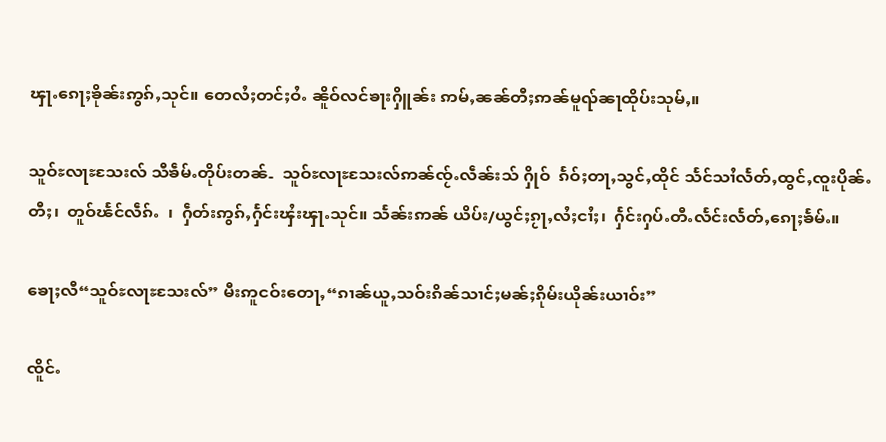ၾႃႉၵေႃႈၶိုၼ်းဢွၵ်ႇသုင်။ တေလႆႈတင်ႈဝႆႉ ၼိူဝ်လင်ၶႃးႁိူၼ်း ဢမ်ႇၼၼ်တီႈဢၼ်မူၺ်ၼႃထိုပ်းသုမ်ႇ။

သူဝ်ႊလႃႊသႄးလ် သီၶဵမ်ႉတိုပ်းတၼ်-  သူဝ်ႊလႃႊသႄးလ်ဢၼ်ၸႂ်ႉလဵၼ်းသ် ႁိုဝ်  ၵႅဝ်ႈတႃႇသွင်ႇထိုင် သႅင်သၢႆလႅတ်ႇထွင်ႇၸူးပိုၼ်ႉတီႈ၊  တူဝ်ၽႅင်လဵၵ်ႉ  ၊  ႁဵတ်းဢွၵ်ႇႁႅင်းၾႆးၾႃႉသုင်။ သႅၼ်းဢၼ် ယိပ်း/ယွင်ႈၵႂႃႇလႆႈငၢႆႈ၊  ႁႅင်းႁပ်ႉတီႉလႅင်းလႅတ်ႇၵေႃႈၶႅမ်ႉ။

ၶေႃႈလီ“သူဝ်ႊလႃႊသႄးလ်” မီးဢူငဝ်းတေႃႇ“ၵၢၼ်ယူႇသဝ်းၵိၼ်သၢင်ႈမၼ်ႈၵိုမ်းယိုၼ်းယၢဝ်း”

ၸိူင်ႉ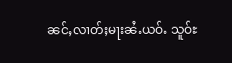ၼင်ႇလၢတ်ႈမႃးၼႆႉယဝ်ႉ သူဝ်ႊ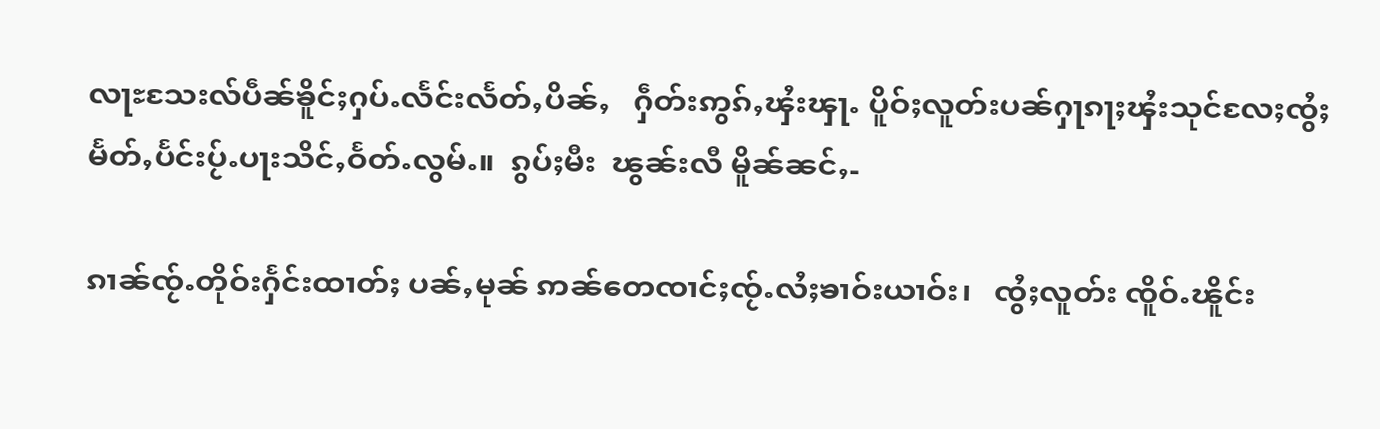လႃႊသႄးလ်ပဵၼ်ၶိူင်ႈႁပ်ႉလႅင်းလႅတ်ႇပိၼ်ႇ   ႁဵတ်းဢွၵ်ႇၾႆးၾႃႉ ပိူဝ်ႈလူတ်းပၼ်ႁႃၵႃႈၾႆးသုင်လႄႈၸွႆႈမႅတ်ႇပႅင်းပႂ်ႉပႃးသိင်ႇဝႅတ်ႉလွမ်ႉ။  ၵွပ်ႈမီး  ၽွၼ်းလီ မိူၼ်ၼင်ႇ-

ၵၢၼ်ၸႂ်ႉတိုဝ်းႁႅင်းထၢတ်ႈ ပၼ်ႇမုၼ် ဢၼ်တေၸၢင်ႈၸႂ်ႉလႆႈၶၢဝ်းယၢဝ်း၊   ၸွႆႈလူတ်း ၸိူဝ်ႉၽိူင်း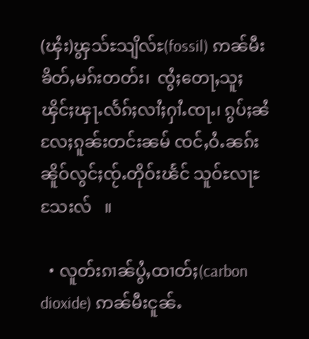(ၾႆး)ၾွသ်ႊသျိလ်ႊ(fossil) ဢၼ်မီးၶိတ်ႇမၵ်းတတ်း၊  ၸွႆႈတေႃႇသူႈ ၾိင်ႈၾႃႉလႅၵ်ႈလၢႆႈႁၢႆႉၸႃႉ၊ ၵွပ်ႈၼႆလႄႈၵူၼ်းတင်းၼမ် ၸင်ႇဝႆႉၼၵ်းၼိူဝ်လွင်ႈၸႂ်ႉတိုဝ်းၽႅင် သူဝ်ႊလႃႊသႄးလ်   ။

  • လူတ်းၵၢၼ်ပွႆႇထၢတ်ႈ(carbon dioxide) ဢၼ်မီးငူၼ်ႉ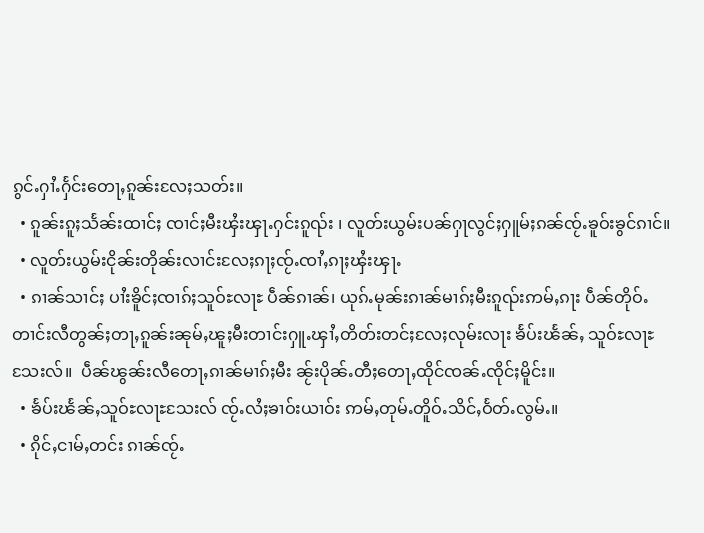ၵွင်ႉႁၢႆႉႁႅင်းတေႃႇၵူၼ်းလႄႈသတ်း။
  • ၵူၼ်းၵူႈသႅၼ်းထၢင်ႈ ၸၢင်ႈမီးၾႆးၾႃႉႁင်းၵူၺ်း ၊ လူတ်းယွမ်းပၼ်ႁႃလွင်ႈႁူမ်ႈၵၼ်ၸႂ်ႉၶူဝ်းၶွင်ၵၢင်။
  • လူတ်းယွမ်းငိုၼ်းတိုၼ်းလၢင်းလႄႈၵႃႈၸႂ်ႉၸၢႆႇၵႃႈၾႆးၾႃႉ
  • ၵၢၼ်သၢင်ႈ ပၢႆးၶိူင်ႈၸၢၵ်ႈသူဝ်ႊလႃႊ ပဵၼ်ၵၢၼ်၊ ယုၵ်ႉမုၼ်းၵၢၼ်မၢၵ်ႈမီးၵူၺ်းဢမ်ႇၵႃး ပဵၼ်တိုဝ်ႉတၢင်းလီတွၼ်ႈတႃႇၵူၼ်းၼုမ်ႇၽူႈမီးတၢင်းႁူႉၾၢႆႇတိတ်းတင်ႈလႄႈလုမ်းလႃး ၶႅပ်းၽႅၼ်ႇ သူဝ်ႊလႃႊသႄးလ်။  ပဵၼ်ၽွၼ်းလီတေႃႇၵၢၼ်မၢၵ်ႈမီး ၼႂ်းပိုၼ်ႉတီႈတေႃႇထိုင်ၸၼ်ႉၸိုင်ႈမိူင်း။
  • ၶႅပ်းၽႅၼ်ႇသူဝ်ႊလႃႊသႄးလ် ၸႂ်ႉလႆႈၶၢဝ်းယၢဝ်း ဢမ်ႇတုမ်ႉတိူဝ်ႉသိင်ႇဝႅတ်ႉလွမ်ႉ။
  • ၵိုင်ႇငၢမ်ႇတင်း ၵၢၼ်ၸႂ်ႉ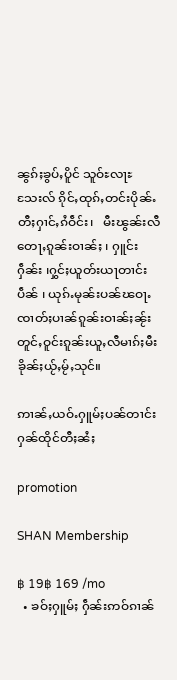ၼွၵ်ႈၶွပ်ႇပိူင် သူဝ်ႊလႃႊသႄးလ် ၵိုင်ႇထုၵ်ႇတင်းပိုၼ်ႉတီႈႁၢင်ႇၵႆဝဵင်း၊   မီးၽွၼ်းလီတေႃႇၵူၼ်းဝၢၼ်ႈ ၊ ႁူင်းႁဵၼ်း ၊ႁွင်ႈယူတ်းယႃတၢင်းပဵၼ် ၊ ယုၵ်ႉမုၼ်းပၼ်ၽဝႃႉ ၸၢတ်ႈပၢၼ်ၵူၼ်းဝၢၼ်ႈၼႂ်းတူင်ႇဝူင်းၵူၼ်းယူႇလီမၢၵ်ႈမီးၶိုၼ်ႈယႂ်ႇမႂ်ႇသုင်။

ဢၢၼ်ႇယဝ်ႉႁူမ်ႈပၼ်တၢင်းႁၼ်ထိုင်တီႈၼႆႈ

promotion

SHAN Membership

฿ 19฿ 169 /mo
  • ၶဝ်ႈႁူမ်ႈ ႁဵၼ်းဢဝ်ၵၢၼ်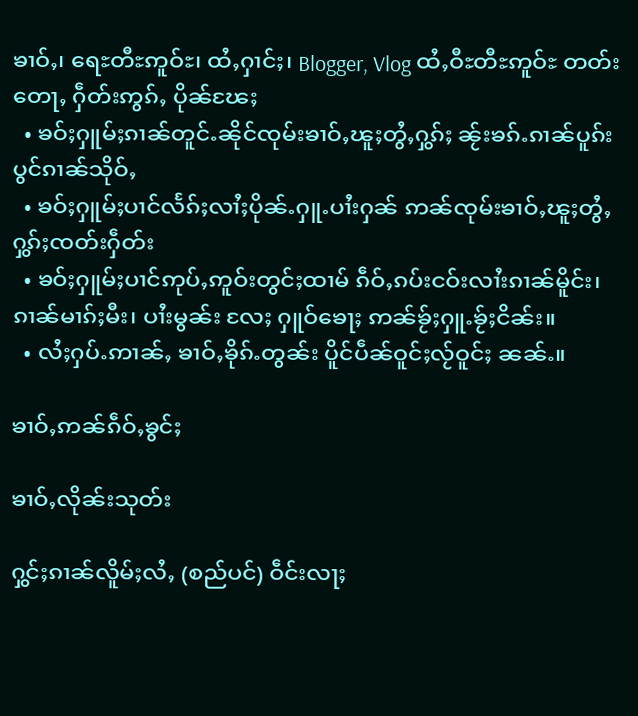ၶၢဝ်ႇ၊ ရေႊတီႊဢူဝ်ႊ၊ ထႆႇႁၢင်ႈ၊ Blogger, Vlog ထႆႇဝီႊတီႊဢူဝ်ႊ တတ်းတေႃႇ ႁဵတ်းဢွၵ်ႇ ပိုၼ်ၽႄႈ
  • ၶဝ်ႈႁူမ်ႈၵၢၼ်တူင်ႉၼိုင်ၸုမ်းၶၢဝ်ႇၽူႈတွႆႇႁွၵ်ႈ ၼႂ်းၶၵ်ႉၵၢၼ်ပူၵ်းပွင်ၵၢၼ်သိုဝ်ႇ
  • ၶဝ်ႈႁူမ်ႈပၢင်လႅၵ်ႈလၢႆႈပိုၼ်ႉႁူႉပၢႆးႁၼ် ဢၼ်ၸုမ်းၶၢဝ်ႇၽူႈတွႆႇႁွၵ်ႈၸတ်းႁဵတ်း
  • ၶဝ်ႈႁူမ်ႈပၢင်ဢုပ်ႇဢူဝ်းတွင်ႈထၢမ် ၵဵဝ်ႇၵပ်းငဝ်းလၢႆးၵၢၼ်မိူင်း၊ ၵၢၼ်မၢၵ်ႈမီး၊ ပၢႆးမွၼ်း လႄႈ ႁူဝ်ၶေႃႈ ဢၼ်ၶႂ်ႈႁူႉၶႂ်ႈငိၼ်း။
  • လႆႈႁပ်ႉဢၢၼ်ႇ ၶၢဝ်ႇၶိုၵ်ႉတွၼ်း ပိူင်ပဵၼ်ဝူင်ႈလႂ်ဝူင်ႈ ၼၼ်ႉ။

ၶၢဝ်ႇဢၼ်ၵဵဝ်ႇၶွင်ႈ

ၶၢဝ်ႇလိုၼ်းသုတ်း

ႁွင်ႈၵၢၼ်လိူမ်ႈလႆႇ (စည်ပင်) ဝဵင်းလႃႈ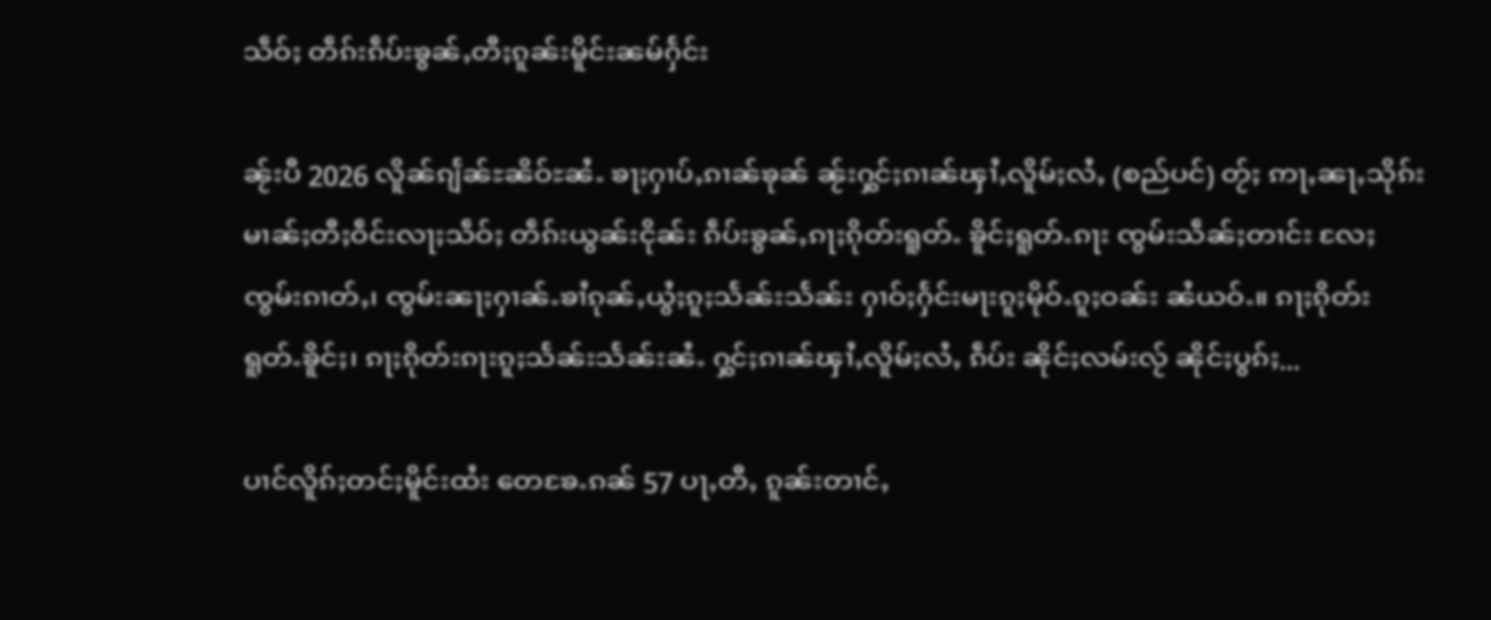သဵဝ်ႈ တဵၵ်းၵဵပ်းၶွၼ်ႇတီႈၵူၼ်းမိူင်းၼမ်ႁႅင်း

ၼႂ်းပီ 2026 လိူၼ်ၵျႅၼ်ႊၼိဝ်ႊၼႆႉ ၶႃႈႁၢပ်ႇၵၢၼ်ၶုၼ် ၼႂ်းႁွင်ႈၵၢၼ်ၾၢႆႇလိူမ်ႈလႆႇ (စည်ပင်) တႂ်ႈ ဢႃႇၼႃႇသိုၵ်းမၢၼ်ႈတီႈဝဵင်းလႃႈသဵဝ်ႈ တဵၵ်းယွၼ်းငိုၼ်း ၵဵပ်းၶွၼ်ႇၵႃႈၵိုတ်းရူတ်ႉ ၶိူင်ႈရူတ်ႉၵႃး ၸွမ်းသဵၼ်ႈတၢင်း လႄႈ ၸွမ်းၵၢတ်ႇ၊ ၸွမ်းၼႃႈႁၢၼ်ႉၶၢႆၵုၼ်ႇယွႆႈၵူႈသႅၼ်းသႅၼ်း ႁၢဝ်ႈႁႅင်းမႃးၵူႈမိုဝ်ႉၵူႈဝၼ်း ၼႆယဝ်ႉ။ ၵႃႈၵိုတ်းရူတ်ႉၶိူင်ႈ၊ ၵႃႈၵိုတ်းၵႃးၵူႈသႅၼ်းသႅၼ်းၼႆႉ ႁွင်ႈၵၢၼ်ၾၢႆႇလိူမ်ႈလႆႇ ၵဵပ်း ၼိုင်ႈလမ်းလႂ် ၼိုင်ႈပွၵ်ႈ...

ပၢင်လိူၵ်ႈတင်ႈမိူင်းထႆး တေၶႄႉၵၼ် 57 ပႃႇတီႇ ၵူၼ်းတၢင်ႇ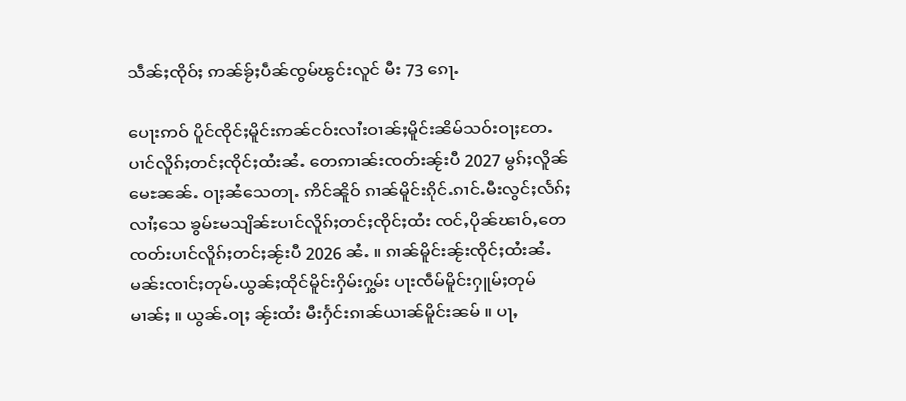သဵၼ်ႈၸိုဝ်ႈ ဢၼ်ၶႂ်ႈပဵၼ်ၸွမ်ၽွင်းလူင် မီး 73 ၵေႃႉ

ပေႃးဢဝ် ပိူင်ၸိုင်ႈမိူင်းဢၼ်ငဝ်းလၢႆးဝၢၼ်ႈမိူင်းၼိမ်သဝ်းဝႃႈတႄႉ ပၢင်လိူၵ်ႈတင်ႈၸိုင်ႈထႆးၼႆႉ တေဢၢၼ်းၸတ်းၼႂ်းပီ 2027 မွၵ်ႈလိူၼ်မေႊၼၼ်ႉ ဝႃႈၼႆသေတႃႉ ဢိင်ၼိူဝ် ၵၢၼ်မိူင်းၵိုင်ႉၵၢင်ႉမီးလွင်ႈလႅၵ်ႈလၢႆႈသေ ၶွမ်ႊမသျိၼ်ႊပၢင်လိူၵ်ႈတင်ႈၸိုင်ႈထႆး ၸင်ႇပိုၼ်ၽၢဝ်ႇတေၸတ်းပၢင်လိူၵ်ႈတင်ႈၼႂ်းပီ 2026 ၼႆႉ ။ ၵၢၼ်မိူင်းၼႂ်းၸိုင်ႈထႆးၼႆႉ မၼ်းၸၢင်ႈတုမ်ႉယွၼ်ႈထိုင်မိူင်းႁိမ်းႁွမ်း ပႃးၸဵမ်မိူင်းႁူမ်ႈတုမ်မၢၼ်ႈ ။ ယွၼ်ႉဝႃႈ ၼႂ်းထႆး မီးႁႅင်းၵၢၼ်ယၢၼ်မိူင်းၼမ် ။ ပႃႇ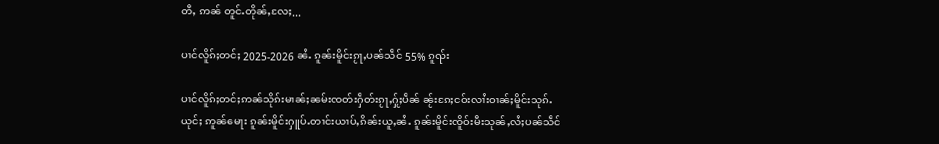တီႇ ဢၼ် တူင်ႉတိုၼ်ႇလႄႈ...

ပၢင်လိူၵ်ႈတင်ႈ 2025-2026 ၼႆႉ ၵူၼ်းမိူင်းၵႂႃႇပၼ်သဵင် 55% ၵူၺ်း

ပၢင်လိူၵ်ႈတင်ႈဢၼ်သိုၵ်းမၢၼ်ႈၼမ်းၸတ်းႁဵတ်းၵႂႃႇႁႂ်ႈပဵၼ် ၼႂ်းၵႄႈငဝ်းလၢႆးဝၢၼ်ႈမိူင်းသုၵ်ႉယုင်ႈ ဢူၼ်မေႃး ၵူၼ်းမိူင်းႁူပ်ႉတၢင်းယၢပ်ႇၵိၼ်းယူႇၼႆႉ ၵူၼ်းမိူင်းၸိူဝ်းမီးသုၼ်ႇလႆႈပၼ်သဵင်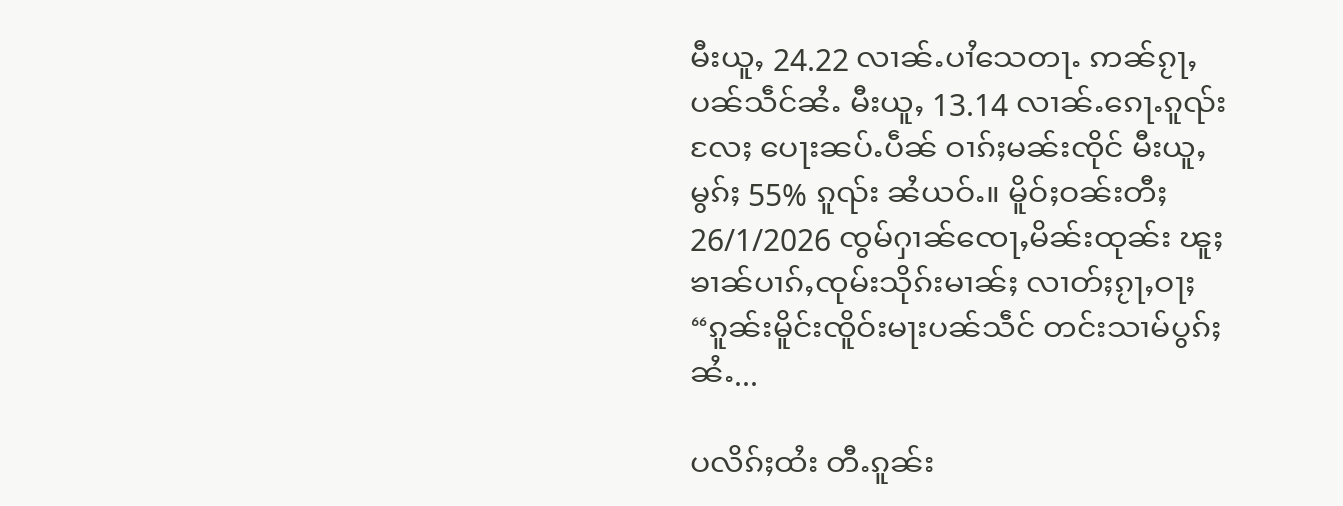မီးယူႇ 24.22 လၢၼ်ႉပၢႆသေတႃႉ ဢၼ်ၵႂႃႇပၼ်သဵင်ၼႆႉ မီးယူႇ 13.14 လၢၼ်ႉၵေႃႉၵူၺ်းလႄႈ ပေႃးၼပ်ႉပဵၼ် ဝၢၵ်ႈမၼ်းၸိုင် မီးယူႇမွၵ်ႈ 55% ၵူၺ်း ၼႆယဝ်ႉ။ မိူဝ်ႈဝၼ်းတီႈ 26/1/2026 ၸွမ်ႁၢၼ်ၸေႃႇမိၼ်းထုၼ်း ၽူႈၶၢၼ်ပၢၵ်ႇၸုမ်းသိုၵ်းမၢၼ်ႈ လၢတ်ႈၵႂႃႇဝႃႈ “ၵူၼ်းမိူင်းၸိူဝ်းမႃးပၼ်သဵင် တင်းသၢမ်ပွၵ်ႈၼႆႉ...

ပလိၵ်ႈထႆး တီႉၵူၼ်း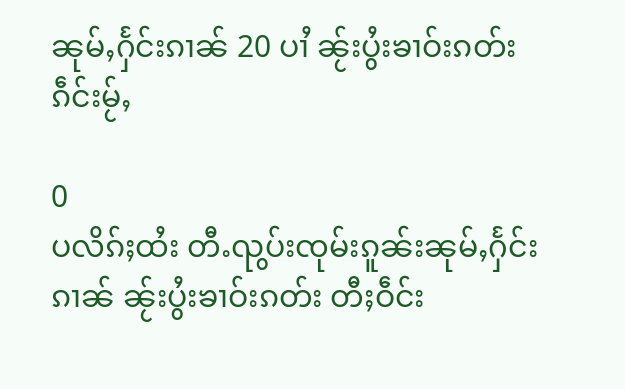ၼုမ်ႇႁႅင်းၵၢၼ် 20 ပၢႆ ၼႂ်းပွႆးၶၢဝ်းၵတ်း ၵဵင်းမႂ်ႇ

0
ပလိၵ်ႈထႆး တီႉၺွပ်းၸုမ်းၵူၼ်းၼုမ်ႇႁႅင်းၵၢၼ် ၼႂ်းပွႆးၶၢဝ်းၵတ်း တီႈဝဵင်း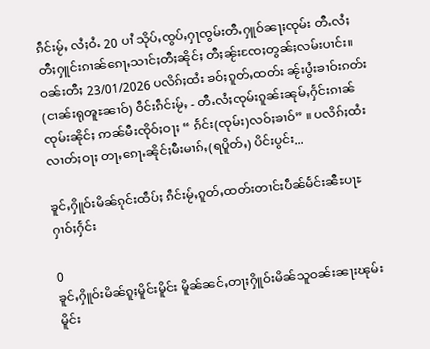ၵဵင်းမႂ်ႇ လႆႈဝႆႉ 20 ပၢႆ သိုပ်ႇၸွပ်ႇႁႃၸွမ်းတီႉႁူဝ်ၼႃႈၸုမ်း တီႉလႆႈတီႈႁူင်းၵၢၼ်ၵေႃႇသၢင်ႈတီႈၼိုင်ႈ တီႈၼႂ်းၸႄႈတွၼ်ႈလမ်းပၢင်း။ ဝၼ်းတီႈ 23/01/2026 ပလိၵ်ႈထႆး ၶဝ်ႈၵူတ်ႇထတ်း ၼႂ်းပွႆးၶၢဝ်းၵတ်း(ငၢၼ်းရုၻူႊၼၢဝ်) ဝဵင်းၵဵင်းမႂ်ႇ - တီႉလႆႈၸုမ်းၵူၼ်းၼုမ်ႇႁႅင်းၵၢၼ်ၸုမ်းၼိုင်ႈ ဢၼ်မီးၸိုဝ်ႈဝႃႈ “ ၵႅင်း(ၸုမ်း)လဝ်ႈၶၢဝ်” ။ ပလိၵ်ႈထႆးလၢတ်ႈဝႃႈ တႃႇၵေႃႉၼိုင်ႈမီးမၢၵ်ႇ(ရပိူတ်ႇ) ပိင်းပွင်း...

ၶူင်ႇႁိူဝ်းမိၼ်ၵုင်းထဵပ်ႈ ၵဵင်းမႂ်ႇၵူတ်ႇထတ်းတၢင်းပဵၼ်မႅင်းၼီႊပႃႊ ႁၢဝ်ႈႁႅင်း

0
ၶူင်ႇႁိူဝ်းမိၼ်ၵူႈမိူင်းမိူင်း မိူၼ်ၼင်ႇတႃႈႁိူဝ်းမိၼ်သူဝၼ်းၼႃးၽုမ်း မိူင်း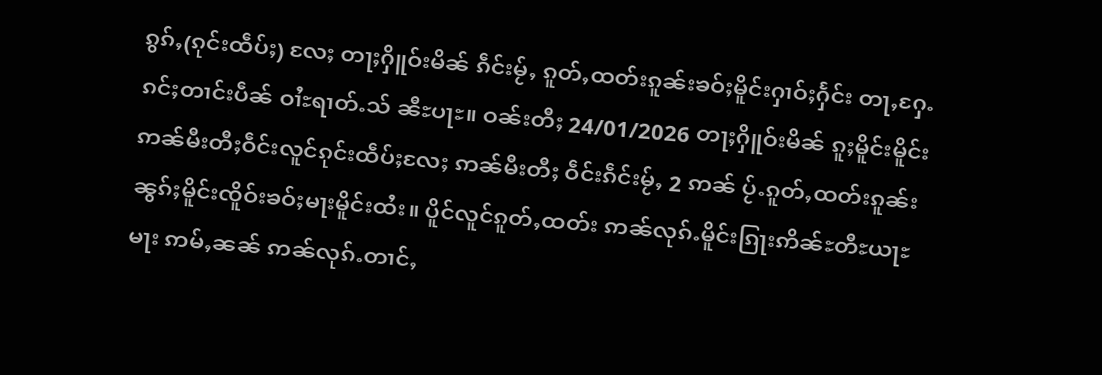ၵွၵ်ႇ(ၵုင်းထဵပ်ႈ) လႄႈ တႃႈႁိူဝ်းမိၼ် ၵဵင်းမႂ်ႇ ၵူတ်ႇထတ်းၵူၼ်းၶဝ်ႈမိူင်းႁၢဝ်ႈႁႅင်း တႃႇႁႄႉၵင်ႈတၢင်းပဵၼ် ဝၢႆႊရၢတ်ႉသ် ၼီႊပႃႊ။ ဝၼ်းတီႈ 24/01/2026 တႃႈႁိူဝ်းမိၼ် ၵူႈမိူင်းမိူင်း ဢၼ်မီးတီႈဝဵင်းလူင်ၵုင်းထဵပ်ႈလႄႈ ဢၼ်မီးတီႈ ဝဵင်းၵဵင်းမႂ်ႇ 2 ဢၼ် ပႂ်ႉၵူတ်ႇထတ်းၵူၼ်းၼွၵ်ႈမိူင်းၸိူဝ်းၶဝ်ႈမႃးမိူင်းထႆး။ ပိူင်လူင်ၵူတ်ႇထတ်း ဢၼ်လုၵ်ႉမိူင်းၵြႃးဢိၼ်ႊတီႊယႃႊမႃး ဢမ်ႇၼၼ် ဢၼ်လုၵ်ႉတၢင်ႇ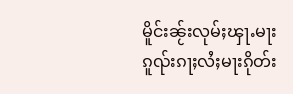မိူင်းၼႂ်းလုမ်ႈၾႃႉမႃး ၵူၺ်းၵႃႈလႆႈမႃးၵိုတ်း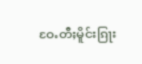ဝႄႉတီႈမိူင်းၵြႃး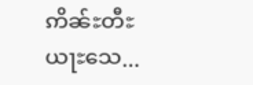ဢိၼ်ႊတီႊယႃႊသေ...